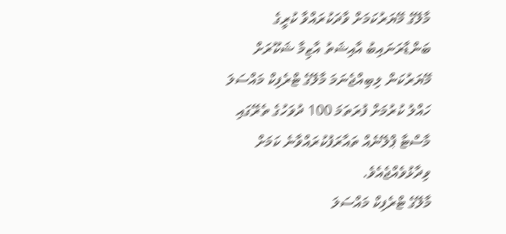މާލޭގެ މޭޔަރުކަމަށް ވާދަކުރައްވާ ކުރީގެ ބަންޑާރަނައިބު އާއިޝަތު އާޒިމާ ޝަކޫރަށް މޭޔަރުކަން ލިބިއްޖެނަމަ މާލޭގެ ޓްރެފިކް މައްސަލަ ހައްލު ކުރުމަށް ފުރަތަމަ 100 ދުވަހުގެ ތެރޭގައި މާސްޓާ ޕްލޭނެއް ތައާރަފުކުރައްވާނެ ކަމަށް ވިދާޅުވެއްޖެއެވެ.
މާލޭގެ ޓްރެފިކް މައްސަލަ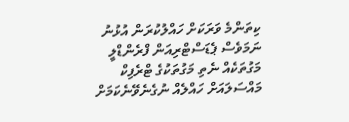ކިތަންމެ ވަރަކަށް ހައްލުކުރަން އުޅުނު ނަމަވެސް ޕެޑަސްޓްރިއަން ފްރެންޑްލީ މަގުތަކެއް ނެތި މަގުތަކުގެ ޓްރެފިކް މައްސަލައަށް ހައްލެއް ނުގެނެވޭނެކަމަށް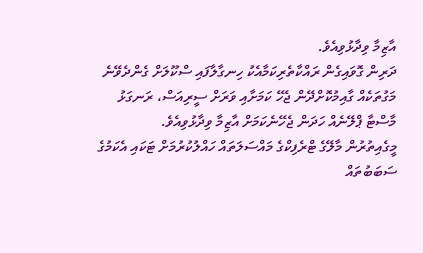އާޒިމާ ވިދާޅުވިއެވެ.
ދަރިން ގޮވައިގެން ރައްކާތެރިކަމާއެކު ހިނގާލާފައި ސްކޫލަށް ގެންދެވޭނެ މަގުތަކެއް ގާއިމުކޮށްދޭން ޖެހޭ ކަމަށާއި ވަރަށް ސީރިއަސް، ރަނގަޅު މާސްޓާ ޕްލޭނެއް ހަދަން ޖެހޭނެކަމަށް އާޒިމާ ވިދާޅުވިއެވެ.
މީގެއިތުރުން މާލޭގެ ޓްރެފިކްގެ މައްސަލަތައް ހައްލުކުރުމަށް ޓަކައި އެކަމުގެ ސަބަބުތައް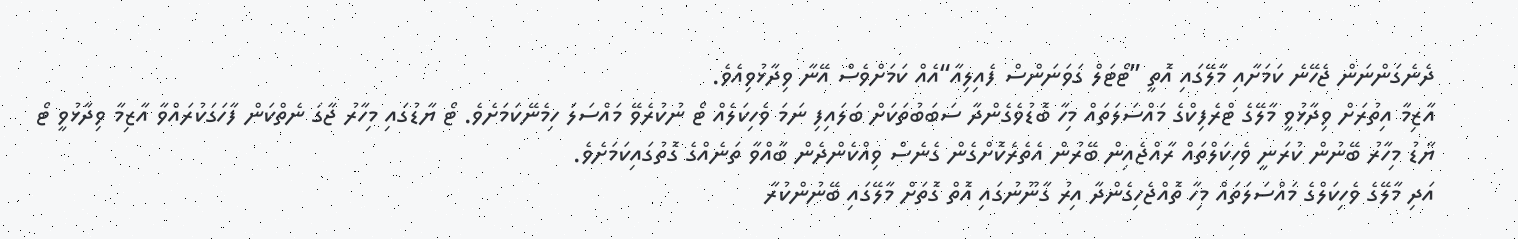ދެނެގަންނަން ޖެހޭނެ ކަމަށާއި މާލޭގައި އޮތީ ”ޓޯޓަލް ގަވަނަންސް ފެއިލިއާ“އެއް ކަމަށްވެސް އޭނާ ވިދާޅުވިއެވެ.
އާޒިމާ އިތުރަށް ވިދާޅުވީ މާލޭގެ ޓްރެފިކްގެ މައްސަލަތައް މިހާ ބޮޑުވެގެންދާ ސަބަބުތަކަށް ބަލައިފި ނަމަ ވެހިކަލެއް ޓޯ ނުކުރެވޭ މައްސަލަ ހިމެނޭކަމަށެވެ. ޓޯ ޔާޑުގައި މިހާރު ޖާގަ ނެތްކަން ފާހަގަކުރައްވާ އާޒިމާ ވިދާޅުވީ ޓޯ ޔާޑު މިހާރު ބޭނުން ކުރަނީ ވެހިކަލްތައް ރާއްޖެއިން ބޭރުން އެތެރެކޮށްގެން ގެނެސް ވިއްކެންދެން ބާއްވާ ތަނެއްގެ ގޮތުގައިކަމަށެވެ.
އަދި މާލޭގެ ވެހިކަލްގެ މައްސަލަތައް މިހާ ތޮއްޖެހިގެންދާ އިރު ގާނޫނުގައި އޮތް ގޮތަށް މާލޭގައި ބޭނުންކުރާ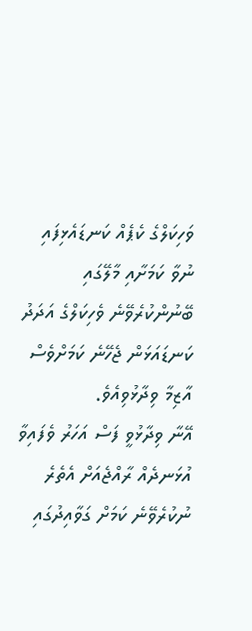ވަހިކަލްގެ ކެޕެއް ކަނޑައެޅިފައި ނުވާ ކަމަށާއި މާލޭގައި ބޭނުންކުރެވޭނެ ވެހިކަލްގެ އަދަދު ކަނޑައަޅަން ޖެހޭނެ ކަމަށްވެސް އާޒިމާ ވިދާޅުވިއެވެ.
އޭނާ ވިދާޅުވީ ފަސް އަހަރު ވެފައިވާ އުޅަނދެއް ރާއްޖެއަށް އެތެރެ ނުކުރެވޭނެ ކަމަށް ގަވާއިދުގައި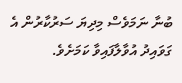ބުނާ ނަމަވެސް މިދިޔަ ސަރުކާރުން އެ ގަވައިދު އުވާލާފައިވާ ކަމަށެވެ.